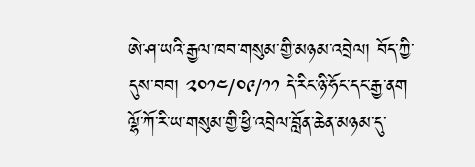ཨེ་ཤ་ཡའི་རྒྱལ་ཁབ་གསུམ་གྱི་མཉམ་འབྲེལ། བོད་ཀྱི་དུས་བབ། ༢༠༡༤/༠༩/༡༡ དེ་རིང་ཉི་ཧོང་དང་རྒྱ་ནག ལྷོ་ཀོ་རི་ཡ་གསུམ་གྱི་ཕྱི་འབྲེལ་བློན་ཆེན་མཉམ་དུ་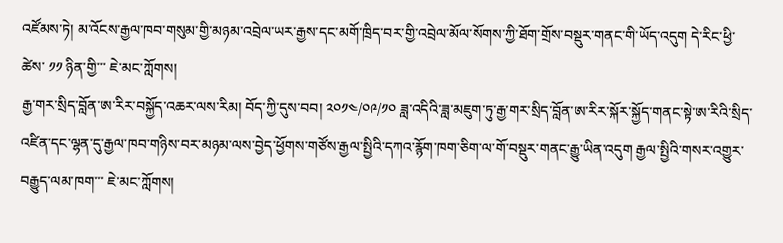འཛོམས་ཏེ། མ་འོངས་རྒྱལ་ཁབ་གསུམ་གྱི་མཉམ་འབྲེལ་ཡར་རྒྱས་དང་མགོ་ཁྲིད་བར་གྱི་འབྲེལ་མོལ་སོགས་ཀྱི་ཐོག་གྲོས་བསྡུར་གནང་གི་ཡོད་འདུག དེ་རིང་ཕྱི་ཚེས་ ༡༡ ཉིན་གྱི་་་ ཇེ་མང་ཀློགས།
རྒྱ་གར་སྲིད་བློན་ཨ་རིར་བསྐྱོད་འཆར་ལས་རིམ། བོད་ཀྱི་དུས་བབ། ༢༠༡༤/༠༩/༡༠ ཟླ་འདིའི་ཟླ་མཇུག་ཏུ་རྒྱ་གར་སྲིད་བློན་ཨ་རིར་སྐོར་སྐྱོད་གནང་སྟེ་ཨ་རིའི་སྲིད་འཛིན་དང་ལྷན་དུ་རྒྱལ་ཁབ་གཉིས་བར་མཉམ་ལས་བྱེད་ཕྱོགས་གཙོས་རྒྱལ་སྤྱིའི་དཀའ་རྙོག་ཁག་ཅིག་ལ་གོ་བསྡུར་གནང་རྒྱུ་ཡིན་འདུག རྒྱལ་སྤྱིའི་གསར་འགྱུར་བརྒྱུད་ལམ་ཁག་་་ ཇེ་མང་ཀློགས།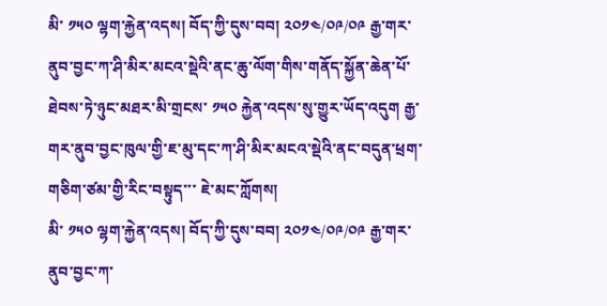མི་ ༡༥༠ ལྷག་རྐྱེན་འདས། བོད་ཀྱི་དུས་བབ། ༢༠༡༤/༠༩/༠༩ རྒྱ་གར་ནུབ་བྱང་ཀ་ཤི་མིར་མངའ་སྡེའི་ནང་ཆུ་ལོག་གིས་གནོད་སྐྱོན་ཆེན་པོ་ཐེབས་ཏེ་ཉུང་མཐར་མི་གྲངས་ ༡༥༠ རྐྱེན་འདས་སུ་གྱུར་ཡོད་འདུག རྒྱ་གར་ནུབ་བྱང་ཁུལ་གྱི་ཇ་མུ་དང་ཀ་ཤི་མིར་མངའ་སྡེའི་ནང་བདུན་ཕྲག་གཅིག་ཙམ་གྱི་རིང་བསྟུད་་་ ཇེ་མང་ཀློགས།
མི་ ༡༥༠ ལྷག་རྐྱེན་འདས། བོད་ཀྱི་དུས་བབ། ༢༠༡༤/༠༩/༠༩ རྒྱ་གར་ནུབ་བྱང་ཀ་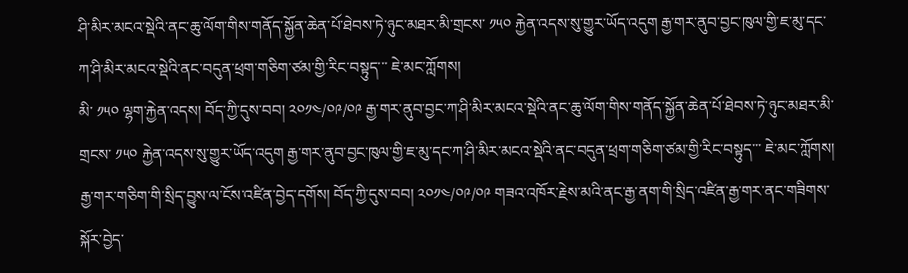ཤི་མིར་མངའ་སྡེའི་ནང་ཆུ་ལོག་གིས་གནོད་སྐྱོན་ཆེན་པོ་ཐེབས་ཏེ་ཉུང་མཐར་མི་གྲངས་ ༡༥༠ རྐྱེན་འདས་སུ་གྱུར་ཡོད་འདུག རྒྱ་གར་ནུབ་བྱང་ཁུལ་གྱི་ཇ་མུ་དང་ཀ་ཤི་མིར་མངའ་སྡེའི་ནང་བདུན་ཕྲག་གཅིག་ཙམ་གྱི་རིང་བསྟུད་་་ ཇེ་མང་ཀློགས།
མི་ ༡༥༠ ལྷག་རྐྱེན་འདས། བོད་ཀྱི་དུས་བབ། ༢༠༡༤/༠༩/༠༩ རྒྱ་གར་ནུབ་བྱང་ཀ་ཤི་མིར་མངའ་སྡེའི་ནང་ཆུ་ལོག་གིས་གནོད་སྐྱོན་ཆེན་པོ་ཐེབས་ཏེ་ཉུང་མཐར་མི་གྲངས་ ༡༥༠ རྐྱེན་འདས་སུ་གྱུར་ཡོད་འདུག རྒྱ་གར་ནུབ་བྱང་ཁུལ་གྱི་ཇ་མུ་དང་ཀ་ཤི་མིར་མངའ་སྡེའི་ནང་བདུན་ཕྲག་གཅིག་ཙམ་གྱི་རིང་བསྟུད་་་ ཇེ་མང་ཀློགས།
རྒྱ་གར་གཅིག་གི་སྲིད་བྱུས་ལ་ངོས་འཛིན་བྱེད་དགོས། བོད་ཀྱི་དུས་བབ། ༢༠༡༤/༠༩/༠༩ གཟའ་འཁོར་རྗེས་མའི་ནང་རྒྱ་ནག་གི་སྲིད་འཛིན་རྒྱ་གར་ནང་གཟིགས་སྐོར་བྱེད་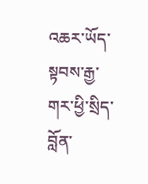འཆར་ཡོད་སྟབས་རྒྱ་གར་ཕྱི་སྲིད་བློན་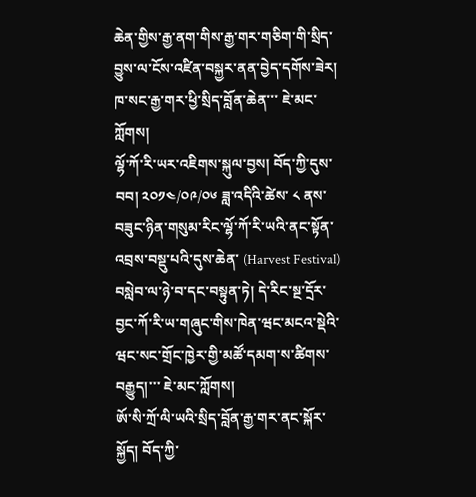ཆེན་གྱིས་རྒྱ་ནག་གིས་རྒྱ་གར་གཅིག་གི་སྲིད་བྱུས་ལ་ངོས་འཛིན་བསྐྱར་ནན་བྱེད་དགོས་ཟེར། ཁ་སང་རྒྱ་གར་ཕྱི་སྲིད་བློན་ཆེན་་་ ཇེ་མང་ཀློགས།
ལྷོ་ཀོ་རི་ཡར་འཇིགས་སྐུལ་བྱས། བོད་ཀྱི་དུས་བབ། ༢༠༡༤/༠༩/༠༦ ཟླ་འདིའི་ཚེས་ ༨ ནས་བཟུང་ཉིན་གསུམ་རིང་ལྷོ་ཀོ་རི་ཡའི་ནང་སྟོན་འབྲས་བསྡུ་པའི་དུས་ཆེན་ (Harvest Festival) བསླེབ་ལ་ཉེ་བ་དང་བསྟུན་ཏེ། དེ་རིང་སྔ་དྲོར་བྱང་ཀོ་རི་ཡ་གཞུང་གིས་ཁེན་ཝང་མངའ་སྡེའི་ཝང་སང་གྲོང་ཁྱེར་གྱི་མཚོ་དམག་ས་ཚིགས་བརྒྱུད།་་་ ཇེ་མང་ཀློགས།
ཨོ་སི་ཀྲོ་ལི་ཡའི་སྲིད་བློན་རྒྱ་གར་ནང་སྐོར་སྐྱོད། བོད་ཀྱི་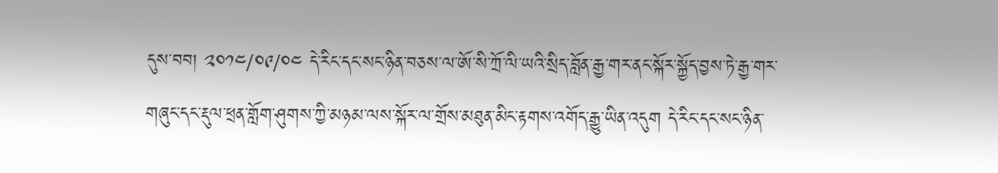དུས་བབ། ༢༠༡༤/༠༩/༠༤ དེ་རིང་དང་སང་ཉིན་བཅས་ལ་ཨོ་སི་ཀྲོ་ལི་ཡའི་སྲིད་བློན་རྒྱ་གར་ནང་སྐོར་སྐྱོད་བྱས་ཏེ་རྒྱ་གར་གཞུང་དང་རྡུལ་ཕྲན་གློག་ཤུགས་ཀྱི་མཉམ་ལས་སྐོར་ལ་གྲོས་མཐུན་མིང་རྟགས་འགོད་རྒྱུ་ཡིན་འདུག དེ་རིང་དང་སང་ཉིན་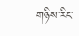གཉིས་རིང་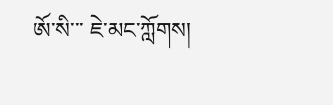ཨོ་སི་་་ ཇེ་མང་ཀློགས།